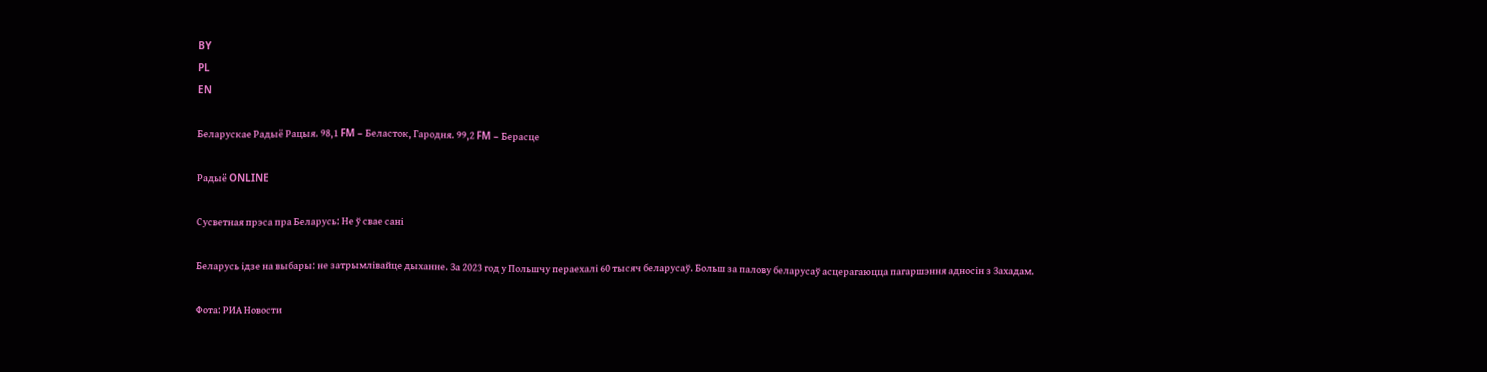BY
PL
EN

Беларускае Радыё Рацыя. 98,1 FM – Беласток, Гародня. 99,2 FM – Берасце

Радыё ONLINE

Cусветная прэса пра Беларусь: Не ў свае сані

Беларусь ідзе на выбары: не затрымлівайце дыханне. За 2023 год у Польшчу пераехалі 60 тысяч беларусаў. Больш за палову беларусаў асцерагаюцца пагаршэння адносін з Захадам.

Фота: РИА Новости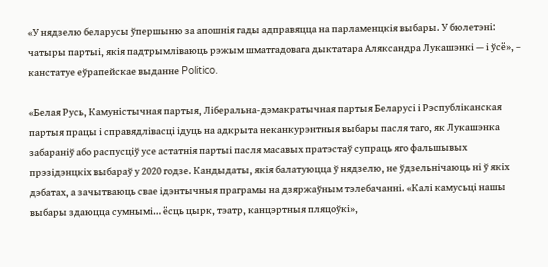«У нядзелю беларусы ўпершыню за апошнія гады адправяцца на парламенцкія выбары. У бюлетэні: чатыры партыі, якія падтрымліваюць рэжым шматгадовага дыктатара Аляксандра Лукашэнкі — і ўсё», – канстатуе еўрапейскае выданне Politico.

«Белая Русь, Камуністычная партыя, Ліберальна-дэмакратычная партыя Беларусі і Рэспубліканская партыя працы і справядлівасці ідуць на адкрыта неканкурэнтныя выбары пасля таго, як Лукашэнка забараніў або распусціў усе астатнія партыі пасля масавых пратэстаў супраць яго фальшывых прэзідэнцкіх выбараў у 2020 годзе. Кандыдаты, якія балатуюцца ў нядзелю, не ўдзельнічаюць ні ў якіх дэбатах, а зачытваюць свае ідэнтычныя праграмы на дзяржаўным тэлебачанні. «Калі камусьці нашы выбары здаюцца сумнымі… ёсць цырк, тэатр, канцэртныя пляцоўкі»,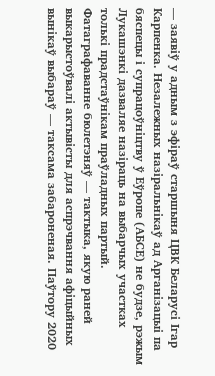— заявіў у адным з эфіраў старшыня ЦВК Беларусі Ігар Карпенка. Незалежных назіральнікаў ад Арганізацыі па бяспецы і супрацоўніцтву ў Еўропе (АБСЕ) не будзе, рэжым Лукашэнкі дазваляе назіраць на выбарчых участках толькі прадстаўнікам праўладных партый. Фатаграфаванне бюлетэняў — тактыка, якую раней выкарыстоўвалі актывісты для аспрэчвання афіцыйных вынікаў выбараў — таксама забароненая. Паўтору 2020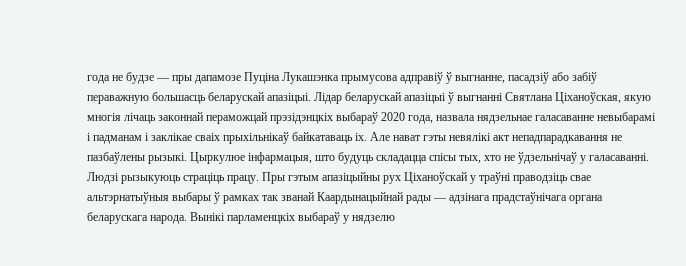года не будзе — пры дапамозе Пуціна Лукашэнка прымусова адправіў ў выгнанне, пасадзіў або забіў пераважную большасць беларускай апазіцыі. Лідар беларускай апазіцыі ў выгнанні Святлана Ціханоўская, якую многія лічаць законнай пераможцай прэзідэнцкіх выбараў 2020 года, назвала нядзельнае галасаванне невыбарамі і падманам і заклікае сваіх прыхільнікаў байкатаваць іх. Але нават гэты невялікі акт непадпарадкавання не пазбаўлены рызыкі. Цыркулюе інфармацыя, што будуць складацца спісы тых, хто не ўдзельнічаў у галасаванні. Людзі рызыкуюць страціць працу. Пры гэтым апазіцыйны рух Ціханоўскай у траўні праводзіць свае альтэрнатыўныя выбары ў рамках так званай Каардынацыйнай рады — адзінага прадстаўнічага органа беларускага народа. Вынікі парламенцкіх выбараў у нядзелю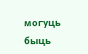могуць быць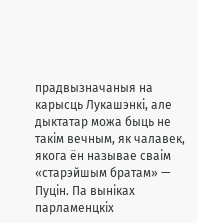прадвызначаныя на карысць Лукашэнкі, але дыктатар можа быць не такім вечным, як чалавек, якога ён называе сваім «старэйшым братам» — Пуцін. Па выніках парламенцкіх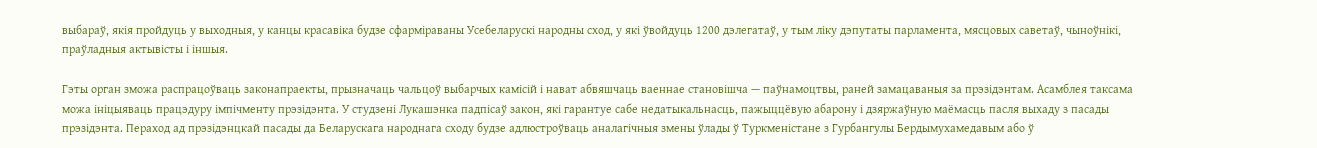выбараў, якія пройдуць у выходныя, у канцы красавіка будзе сфарміраваны Усебеларускі народны сход, у які ўвойдуць 1200 дэлегатаў, у тым ліку дэпутаты парламента, мясцовых саветаў, чыноўнікі, праўладныя актывісты і іншыя.

Гэты орган зможа распрацоўваць законапраекты, прызначаць чальцоў выбарчых камісій і нават абвяшчаць ваеннае становішча — паўнамоцтвы, раней замацаваныя за прэзідэнтам. Асамблея таксама можа ініцыяваць працэдуру імпічменту прэзідэнта. У студзені Лукашэнка падпісаў закон, які гарантуе сабе недатыкальнасць, пажыццёвую абарону і дзяржаўную маёмасць пасля выхаду з пасады прэзідэнта. Пераход ад прэзідэнцкай пасады да Беларускага народнага сходу будзе адлюстроўваць аналагічныя змены ўлады ў Туркменістане з Гурбангулы Бердымухамедавым або ў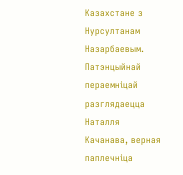Казахстане з Нурсултанам Назарбаевым. Патэнцыйнай пераемніцай разглядаецца Наталля Качанава, верная паплечніца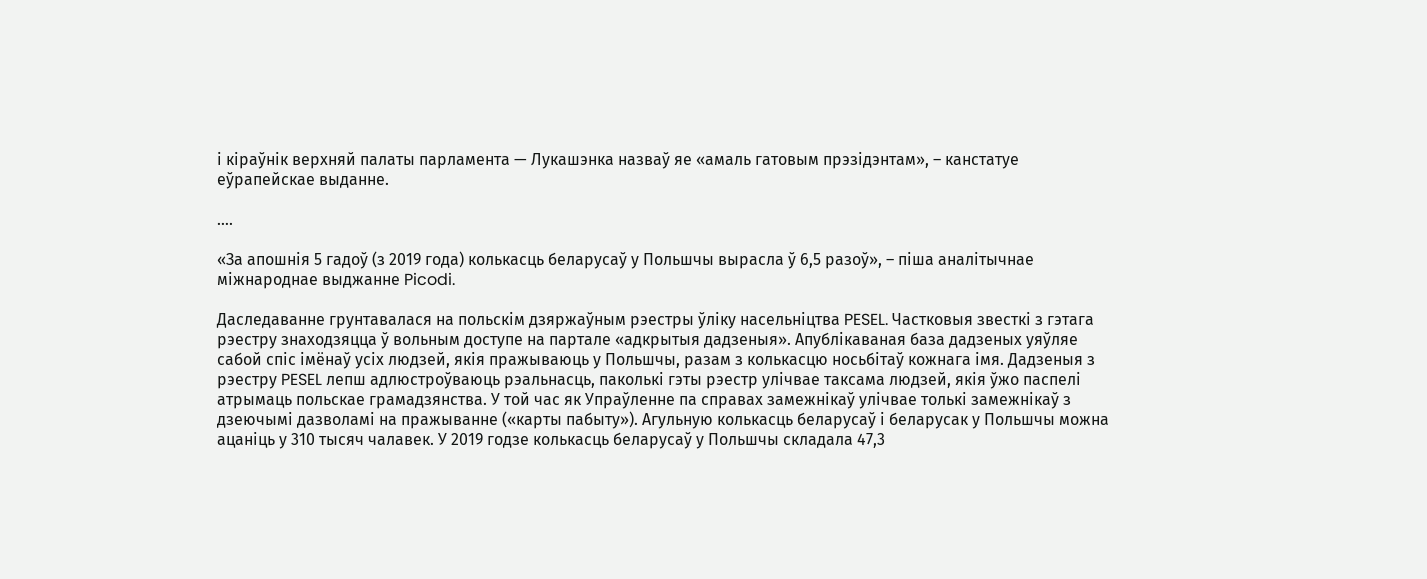і кіраўнік верхняй палаты парламента — Лукашэнка назваў яе «амаль гатовым прэзідэнтам», – канстатуе еўрапейскае выданне.

….

«За апошнія 5 гадоў (з 2019 года) колькасць беларусаў у Польшчы вырасла ў 6,5 разоў», – піша аналітычнае міжнароднае выджанне Picodi.

Даследаванне грунтавалася на польскім дзяржаўным рэестры ўліку насельніцтва PESEL. Частковыя звесткі з гэтага рэестру знаходзяцца ў вольным доступе на партале «адкрытыя дадзеныя». Апублікаваная база дадзеных уяўляе сабой спіс імёнаў усіх людзей, якія пражываюць у Польшчы, разам з колькасцю носьбітаў кожнага імя. Дадзеныя з рэестру PESEL лепш адлюстроўваюць рэальнасць, паколькі гэты рэестр улічвае таксама людзей, якія ўжо паспелі атрымаць польскае грамадзянства. У той час як Упраўленне па справах замежнікаў улічвае толькі замежнікаў з дзеючымі дазволамі на пражыванне («карты пабыту»). Агульную колькасць беларусаў і беларусак у Польшчы можна ацаніць у 310 тысяч чалавек. У 2019 годзе колькасць беларусаў у Польшчы складала 47,3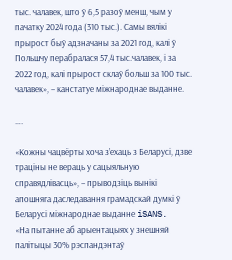тыс. чалавек, што ў 6,5 разоў менш, чым у пачатку 2024 года (310 тыс.). Самы вялікі прырост быў адзначаны за 2021 год, калі ў Польшчу перабралася 57,4 тыс.чалавек, і за 2022 год, калі прырост склаў больш за 100 тыс. чалавек», – канстатуе міжнароднае выданне.

….

«Кожны чацвёрты хоча з’ехаць з Беларусі, дзве траціны не вераць у сацыяльную справядлівасць», – прыводзіць вынікі апошняга даследавання грамадскай думкі ў Беларусі міжнароднае выданне iSANS.
«На пытанне аб арыентацыях у знешняй палітыцы 30% рэспандэнтаў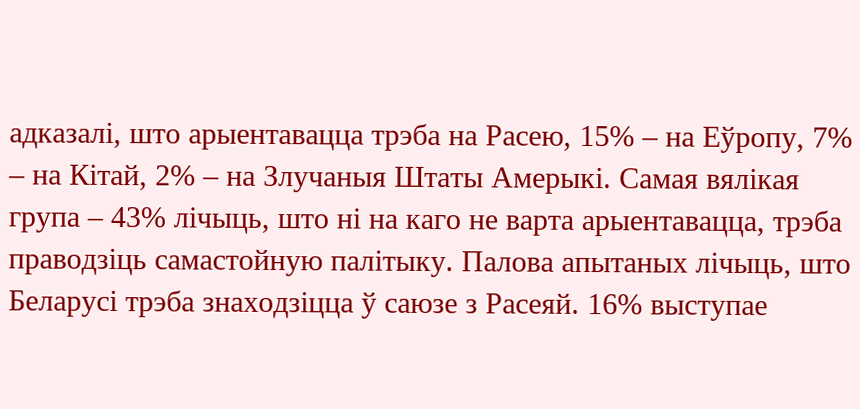адказалі, што арыентавацца трэба на Расею, 15% – на Еўропу, 7% – на Кітай, 2% – на Злучаныя Штаты Амерыкі. Самая вялікая група – 43% лічыць, што ні на каго не варта арыентавацца, трэба праводзіць самастойную палітыку. Палова апытаных лічыць, што Беларусі трэба знаходзіцца ў саюзе з Расеяй. 16% выступае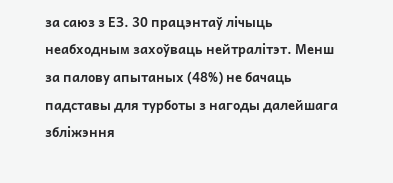за саюз з ЕЗ. 30 працэнтаў лічыць неабходным захоўваць нейтралітэт. Менш за палову апытаных (48%) не бачаць падставы для турботы з нагоды далейшага збліжэння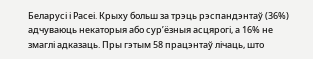Беларусі і Расеі. Крыху больш за трэць рэспандэнтаў (36%) адчуваюць некаторыя або сур’ёзныя асцярогі, а 16% не змаглі адказаць. Пры гэтым 58 працэнтаў лічаць, што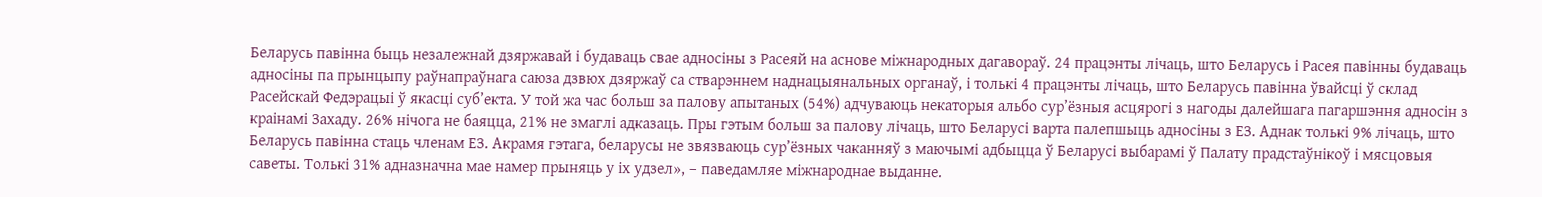Беларусь павінна быць незалежнай дзяржавай і будаваць свае адносіны з Расеяй на аснове міжнародных дагавораў. 24 працэнты лічаць, што Беларусь і Расея павінны будаваць адносіны па прынцыпу раўнапраўнага саюза дзвюх дзяржаў са стварэннем наднацыянальных органаў, і толькі 4 працэнты лічаць, што Беларусь павінна ўвайсці ў склад Расейскай Федэрацыі ў якасці суб’екта. У той жа час больш за палову апытаных (54%) адчуваюць некаторыя альбо сур’ёзныя асцярогі з нагоды далейшага пагаршэння адносін з краінамі Захаду. 26% нічога не баяцца, 21% не змаглі адказаць. Пры гэтым больш за палову лічаць, што Беларусі варта палепшыць адносіны з ЕЗ. Аднак толькі 9% лічаць, што Беларусь павінна стаць членам ЕЗ. Акрамя гэтага, беларусы не звязваюць сур’ёзных чаканняў з маючымі адбыцца ў Беларусі выбарамі ў Палату прадстаўнікоў і мясцовыя саветы. Толькі 31% адназначна мае намер прыняць у іх удзел», – паведамляе міжнароднае выданне.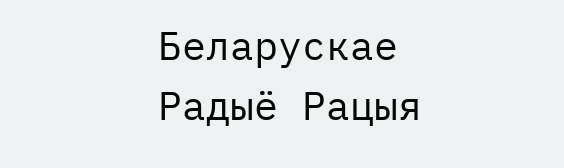Беларускае Радыё Рацыя